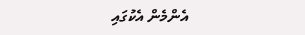އެންމެން އެކުގައި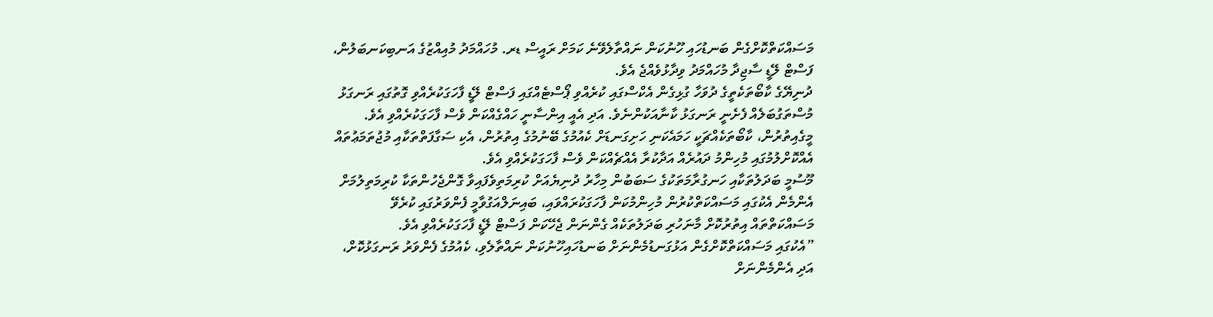މަސައްކަތްކޮށްގެން ބަނޑުހައި ހޫނުކަން ނައްތާލެވޭނެ ކަމަށް ރައީސް ޑރ. މުހައްމަދު މުއިއްޒުގެ އަނބިކަނބަލުން، ފަސްޓް ލޭޑީ ސާޖިދާ މުހައްމަދު ވިދާޅުވެއްޖެ އެވެ.
ދުނިޔޭގެ ކާބޯތަކެތީގެ ދުވަހާ ގުޅިގެން އެކްސްގައި ކުރެއްވި ޕޯސްޓެއްގައި ފަސްޓް ލޭޑީ ފާހަގަކުރެއްވި ގޮތުގައި ރަނގަޅު މުސްތަގުބަލެއް ފެށެނީ ރަނގަޅު ކާނާއަކުންނެވެ. އަދި އެއީ އިންސާނީ ހައްގެއްކަން ވެސް ފާހަގަކުރެއްވި އެވެ. މީގެއިތުރުން، ކާބޯތަކެއްޗަކީ ހަމައެކަނި ހަށިގަނޑަށް ކެއުމުގެ ބޭނުމުގެ އިތުރުން، އެކި ސަގާފަތްތަކާއި މުޖުތަމަޢުތައް އެއްކޮށްލުމުގައި މުހިންމު ދައުރެއް އަދާކުރާ އެއްޗެއްކަން ވެސް ފާހަގަކުރެއްވި އެވެ.
މޫސުމީ ބަދަލުތަކާއި ހަނގުރާމަތަކުގެ ސަބަބުން މިހާރު ދުނިޔެއަށް ކުރިމަތިވެފައިވާ ގޮންޖެހުންތަކާ ކުރިމަތިލުމަށް އެންމެން އެކުގައި މަސައްކަތްކުރުން މުހިންމުކަން ފާހަގަކުރައްވައި، ބައިނަލްއަގުވާމީ ފެންވަރުގައި ކުރެވޭ މަސައްކަތްތައް އިތުރުކޮށް މާނަހުރި ބަދަލުތަކެއް ގެންނަން ޖެހޭކަން ފަސްޓް ލޭޑީ ފާހަގަކުރެއްވި އެވެ.
”އެކުގައި މަސައްކަތްކޮށްގެން އަޅުގަނޑުމެންނަށް ބަނޑުހައިހޫނުކަން ނައްތާލެވި، ކެއުމުގެ ފެންވަރު ރަނގަޅުކޮށް، އަދި އެންމެންނަށް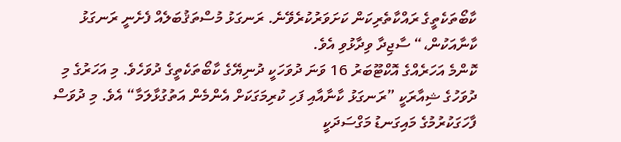ކާބޯތަކެތީގެ ރައްކާތެރިކަން ކަށަވަރުކުރެވޭނެ. ރަނގަޅު މުސްތަޤުބަލެއް ފެށެނީ ރަނގަޅު ކާނާއަކުން،“ ސާޖިދާ ވިދާޅުވި އެވެ.
ކޮންމެ އަހަރެއްގެ އޮކްޓޫބަރު 16 ވަނަ ދުވަހަކީ ދުނިޔޭގެ ކާބޯތަކެތީގެ ދުވަހެވެ. މި އަހަރުގެ މި ދުވަހުގެ ޝިއާރަކީ ”ރަނގަޅު ކާނާއާއި ފަހި ކުރިމަގަކަށް އެންމެން އަތުގުޅާލަމާ“ އެވެ. މި ދުވަސް ފާހަގަކުރުމުގެ މައިގަނޑު މަގްސަދަކީ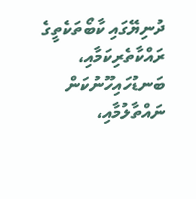ދުނިޔޭގައި ކާބޯތަކެތީގެ ރައްކާތެރިކަމާއި، ބަނޑުހައިހޫނުކަން ނައްތާލުމާއި،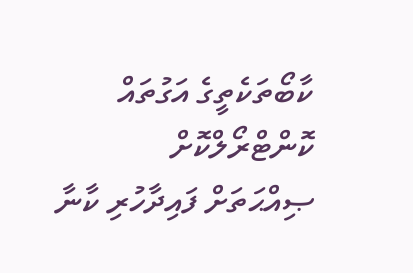ކާބޯތަކެތީގެ އަގުތައް ކޮންޓްރޯލްކޮށް ޞިއްޙަތަށް ފައިދާހުރި ކާނާ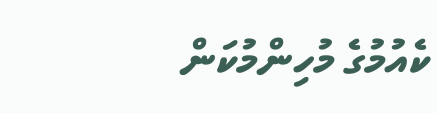ކެއުމުގެ މުހިންމުކަން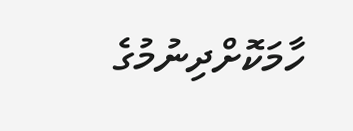ހާމަކޮށްދިނުމުގެ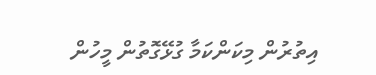އިތުރުން މިކަންކަމާ ގުޅޭގޮތުން މީހުން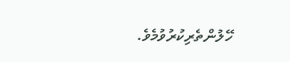ހޭލުންތެރިކުރުވުމެވެ.